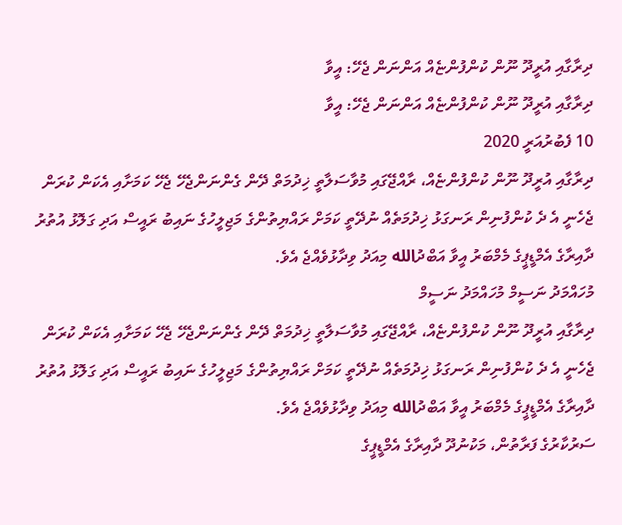ދިރާގާއި އުރީދޫ ނޫން ކުންފުންޏެއް އަންނަން ޖެހޭ: އީވާ
ދިރާގާއި އުރީދޫ ނޫން ކުންފުންޏެއް އަންނަން ޖެހޭ: އީވާ
10 ފެބުރުއަރީ 2020
ދިރާގާއި އުރީދޫ ނޫން ކުންފުންޏެއް، ރާއްޖޭގައި މުވާސަލާތީ ޚިދުމަތް ދޭން ގެންނަންޖެހޭ ޖެހޭ ކަމަށާއި އެކަން ކުރަން ޖެހެނީ އެ ދެ ކުންފުނިން ރަނގަޅު ޚިދުމަތެއް ނުދޭތީ ކަމަށް ރައްޔިތުންގެ މަޖިލީހުގެ ނައިބު ރައީސް އަދި ގަލޮޅު އުތުރު ދާއިރާގެ އެމްޑީޕީގެ މެމްބަރު އީވާ އަބްދުالله މިއަދު ވިދާޅުވެއްޖެ އެވެ.
މުހައްމަދު ނަސީމް މުހައްމަދު ނަސީމް
ދިރާގާއި އުރީދޫ ނޫން ކުންފުންޏެއް، ރާއްޖޭގައި މުވާސަލާތީ ޚިދުމަތް ދޭން ގެންނަންޖެހޭ ޖެހޭ ކަމަށާއި އެކަން ކުރަން ޖެހެނީ އެ ދެ ކުންފުނިން ރަނގަޅު ޚިދުމަތެއް ނުދޭތީ ކަމަށް ރައްޔިތުންގެ މަޖިލީހުގެ ނައިބު ރައީސް އަދި ގަލޮޅު އުތުރު ދާއިރާގެ އެމްޑީޕީގެ މެމްބަރު އީވާ އަބްދުالله މިއަދު ވިދާޅުވެއްޖެ އެވެ.
ސަރުކާރުގެ ފަރާތުން، މަކުނުދޫ ދާއިރާގެ އެމްޑީޕީގެ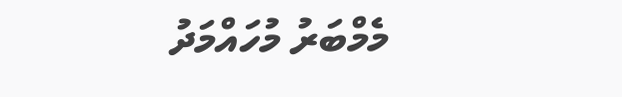މެމްބަރު މުހައްމަދު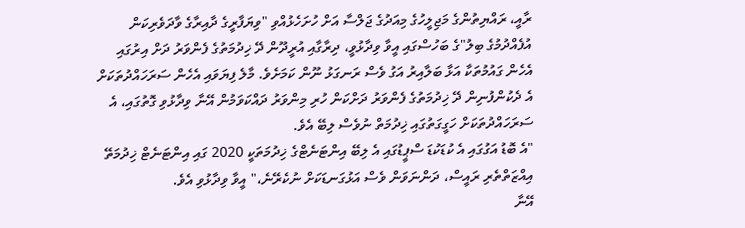ރާއީ، ރައްޔިތުންގެ މަޖިލީހުގެ މިއަދުގެ ޖަލްސާ އަށް ހުށަހެޅުއްވި "ވިޔަފާރީގެ ދާއިރާގެ ވާދަވެރިކަން އުފެއްދުމުގެ ބިލު"ގެ ބަހުސްގައި އީވާ ވިދާޅުވީ، ދިރާގާއި އުރީދޫން ދޭ ޚިދުމަތުގެ ފެންވަރު ދަށް އިރުގައި އެހެން ގައުމުތަކާ އަޅާ ބަލާއިރު އަގު ވެސް ރަނގަޅު ނޫން ކަމަށެވެ. މާލެ ފިޔަވައި އެހެން ސަރަހައްދުތަކަށް އެ ދެކުންފުނިން ދޭ ޚިދުމަތުގެ ފެންވަރު ދަށްކަން ހުރި މިންވަރު ދައްކަވަމުން އޭނާ ވިދާޅުވި ގޮތުގައި، އެ ސަރަހައްދުތަކަށް ހަގީގަތުގައި ޚިދުމަތް ނުވެސް ލިބޭ އެވެ.
"އެ ބޮޑު އަގުގައި އެ ކުޑަކުޑަ ސްޕީޑުގައި އެ ލިބޭ އިންޓަނެޓްގެ ޚިދުމަތަކީ 2020 ގައި އިންޓަނެޓް ޚިދުމަތޭ އިއްޒަތްތެރި ރައީސް، ދަންނަވަން ވެސް އަޅުގަނޑަކަށް ނުކެރޭނެ،" އީވާ ވިދާޅުވި އެވެ.
އޭނާ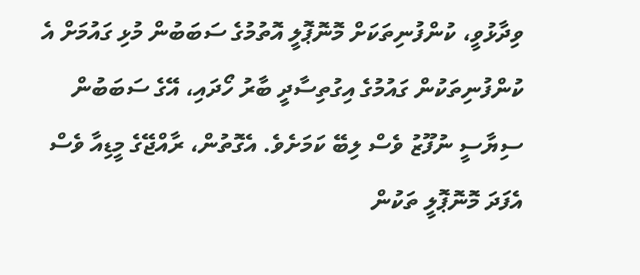ވިދާޅުވީ، ކުންފުނިތަކަށް މޮނޮޕޮލީ އޮތުމުގެ ސަބަބުން މުޅި ގައުމަށް އެ ކުންފުނިތަކުން ގައުމުގެ އިގުތިސާދީ ބާރު ހޯދައި، އޭގެ ސަބަބުން ސިޔާސީ ނުފޫޒު ވެސް ލިބޭ ކަމަށެވެ. އެގޮތުން، ރާއްޖޭގެ މީޑިއާ ވެސް އެފަދަ މޮނޮޕޮލީ ތަކުން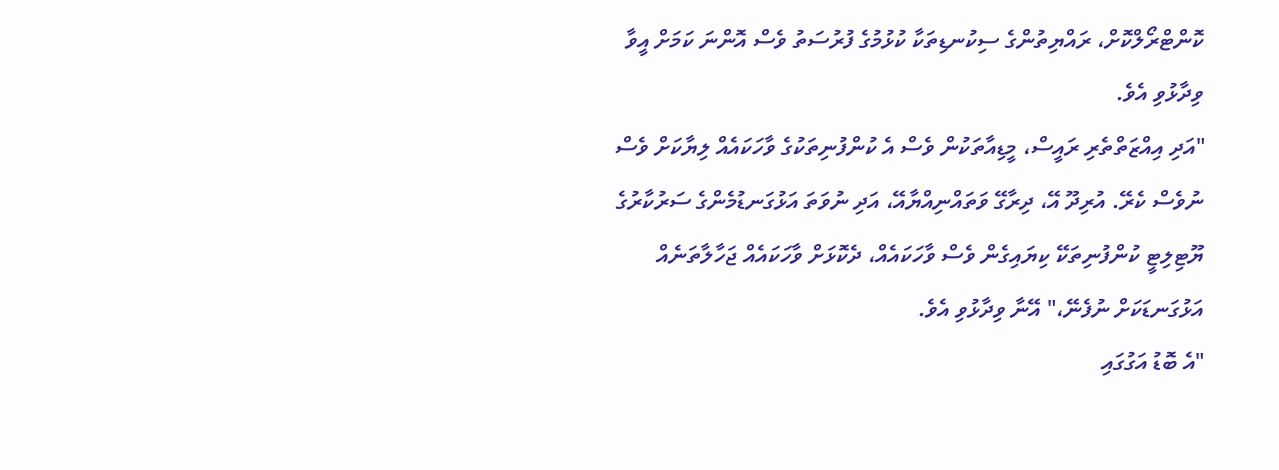ކޮންޓްރޯލްކޮށް، ރައްޔިތުންގެ ސިކުނޑިތަކާ ކުޅުމުގެ ފުރުސަތު ވެސް އޮންނަ ކަމަށް އީވާ ވިދާޅުވި އެވެ.
"އަދި އިއްޒަތްތެރި ރައީސް، މީޑިއާތަކުން ވެސް އެ ކުންފުނިތަކުގެ ވާހަކައެއް ލިޔާކަށް ވެސް ނުވެސް ކެރޭ. އުރިދޫ އޭ، ދިރާގޭ ވަތައްނިއްޔާއޭ، އަދި ނުވަތަ އަޅުގަނޑުމެންގެ ސަރުކާރުގެ ޔޫޓިލިޓީ ކުންފުނިތަކޭ ކިޔައިގެން ވެސް ވާހަކައެއް، ދެކޮޅަށް ވާހަކައެއް ޖަހާލާތަނެއް އަޅުގަނޑަކަށް ނުފެނޭ،" އޭނާ ވިދާޅުވި އެވެ.
"އެ ބޮޑު އަގުގައި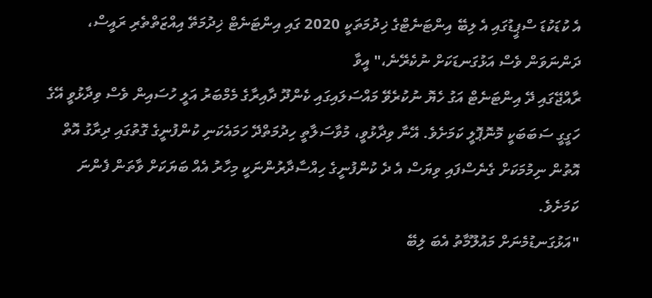އެ ކުޑަކުޑަ ސްޕީޑުގައި އެ ލިބޭ އިންޓަނެޓްގެ ޚިދުމަތަކީ 2020 ގައި އިންޓަނެޓް ޚިދުމަތޭ އިއްޒަތްތެރި ރައީސް، ދަންނަވަން ވެސް އަޅުގަނޑަކަށް ނުކެރޭނެ،" އީވާ
ރާއްޖޭގައި ދޭ އިންޓަނެޓް އަގު ހެޔޮ ނުކުރެވޭ މައްސަލައިގައި ކެންދޫ ދާއިރާގެ މެމްބަރު އަލީ ހުސައިން ވެސް ވިދާޅުވީ އޭގެ ހަގީގީ ސަބަބަކީ މޮނޮޕޮލީ ކަމަށެވެ. އޭނާ ވިދާޅުވީ، މުވާސަލާތީ ހިދުމަތްދޭ ހަމައެކަނި ކުންފުނީގެ ގޮތުގައި ދިރާގު އޮތް އޮތުން ނިމުމަކަށް ގެނެސްފައި ވިޔަސް އެ ދެ ކުންފުނީގެ ހިއްސާދާރުންނަކީ މިހާރު އެއް ބަޔަކަށް ވާތަން ފެންނަ ކަމަށެވެ.
"އަޅުގަނޑުމެނަށް މައުލޫމާތު އެބަ ލިބޭ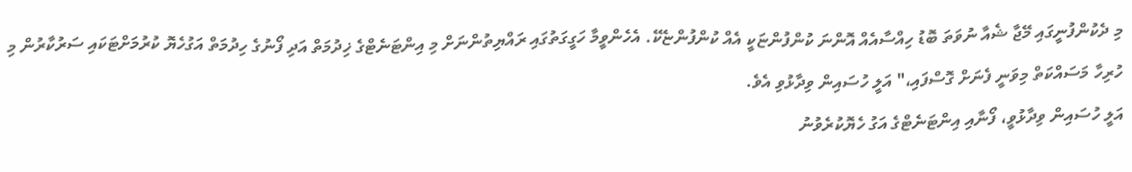މި ދެކުންފުނީގައި މޭޖާ ޝެއާ ނުވަތަ ބޮޑު ހިއްސާއެއް އޮންނަ ކުންފުންޏަކީ އެއް ކުންފުންޏެކޭ. އެހެންވީމާ ހަގީގަތުގައި ރައްޔިތުންނަށް މި އިންޓަނެޓްގެ ޚިދުމަތް އަދި ފޯނުގެ ހިދުމަތް އަގުހެޔޮ ކުރުމަށްޓަކައި ސަރުކާރުން މި ހުރިހާ މަސައްކަތް މިވަނީ ފެނަށް ގޮސްފައި،" އަލީ ހުސައިން ވިދާޅުވި އެވެ.
އަލީ ހުސައިން ވިދާޅުވީ، ފޯނާއި އިންޓަނެޓްގެ އަގު ހެޔޮކުރެވުނު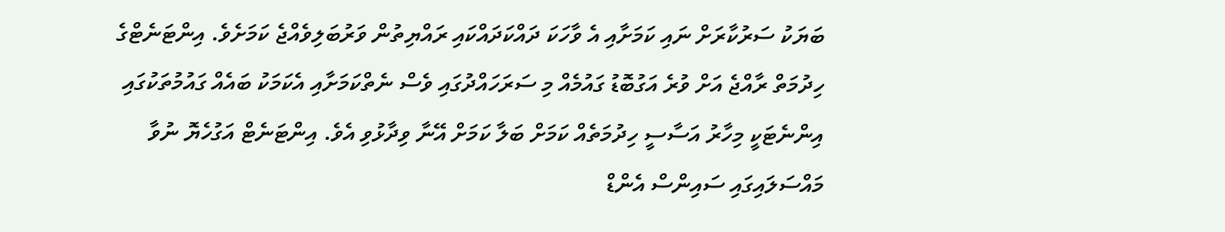ބަޔަކު ސަރުކާރަށް ނައި ކަމަށާއި އެ ވާހަކަ ދައްކަދައްކައި ރައްޔިތުން ވަރުބަލިވެއްޖެ ކަމަށެވެ. އިންޓަނެޓްގެ ހިދުމަތް ރާއްޖެ އަށް ވުރެ އަގުބޮޑު ގައުމެއް މި ސަރަހައްދުގައި ވެސް ނެތްކަމަށާއި އެކަމަކު ބައެއް ގައުމުތަކުގައި އިންނެޓަކީ މިހާރު އަސާސީ ހިދުމަތެއް ކަމަށް ބަލާ ކަމަށް އޭނާ ވިދާޅުވި އެވެ. އިންޓަނެޓް އަގުހެޔޮ ނުވާ މައްސަލައިގައި ސައިންސް އެންޑް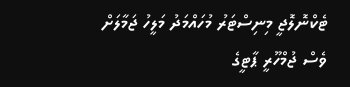ޓެކްނޮލޮޖީ މިނިސްޓަރު މުހައްމަދު މަލީހު ޖަމާލަށް ވެސް ޖުމްހޫރީ ޕާޓީގެ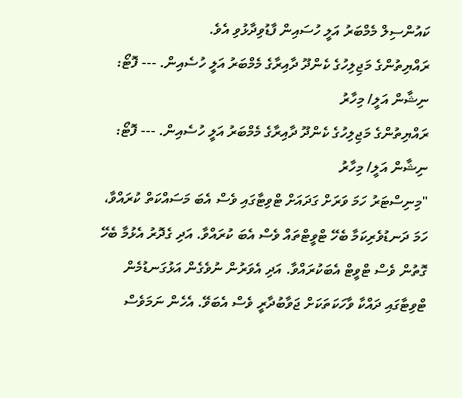ކައުންސިލް މެމްބަރު އަލީ ހުސައިން ފާޑުވިދާޅުވި އެވެ.
ރައްޔިތުންގެ މަޖިލިހުގެ ކެންދޫ ދާއިރާގެ މެމްބަރު އަލީ ހުސެއިން. --- ފޮޓޯ: ނިޝާން އަލީ/ މިހާރު
ރައްޔިތުންގެ މަޖިލިހުގެ ކެންދޫ ދާއިރާގެ މެމްބަރު އަލީ ހުސެއިން. --- ފޮޓޯ: ނިޝާން އަލީ/ މިހާރު
"މިނިސްޓަރު ހަމަ ވަރަށް ގަދައަށް ޓްވިޓާގައި ވެސް އެބަ މަސައްކަތް ކުރައްވާ، ހަމަ ދަނޑުވެރިކަމާ ބެހޭ ޓްވީޓްތައް ވެސް އެބަ ކުރައްވާ. އަދި ގެދޮރު އެޅުމާ ބެހޭ ގޮތުން ވެސް ޓްވީޓް އެބަކުރައްވާ. އަދި އެވަރުން ނުވެގެން އަޅުގަނޑުމެން ޓްވިޓާގައި ދައްކާ ވާހަކަތަކަށް ޖަވާބުދާރީ ވެސް އެބަވޭ. އެހެން ނަމަވެސް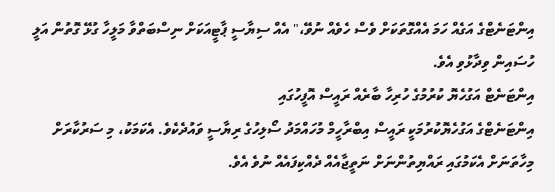އިންޓަނެޓްގެ އަގެއް ހަމަ އެއްގޮތަކަށް ވެސް ހެވެއް ނުވޭ،" އެއް ސިޔާސީ ޕާޓީއަކަށް ނިސްބަތްވާ މަލީހާ ގުޅޭ ގޮތުން އަލީ ހުސައިން ވިދާޅުވި އެވެ.
އިންޓަނެޓް އަގުހެޔޮ ކުރުމުގެ ހުރިހާ ބާރެއް ރައީސް އޮފީހުގައި
އިންޓަނެޓްގެ އަގުހެޔޮކުރުމަކީ ރައީސް އިބްރާހީމް މުހައްމަދު ސޯލިހުގެ ރިޔާސީ ވައުދެކެވެ. އެކަމަކު، މި ސަރުކާރަށް މިހާތަނަށް އެކަމުގައި ރައްޔިތުންނަށް ނަތީޖާއެއް ދެއްކިފައެއް ނުވެ އެވެ.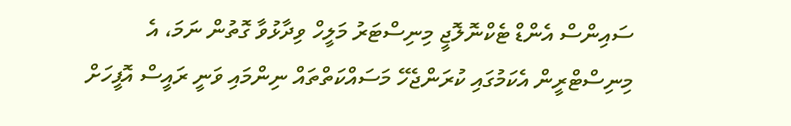ސައިންސް އެންޑް ޓެކްނޮލޮޖީ މިނިސްޓަރު މަލީހް ވިދާޅުވާ ގޮތުން ނަމަ، އެ މިނިސްޓްރީން އެކަމުގައި ކުރަންޖެހޭ މަސައްކަތްތައް ނިންމައި ވަނީ ރައީސް އޮފީހަށް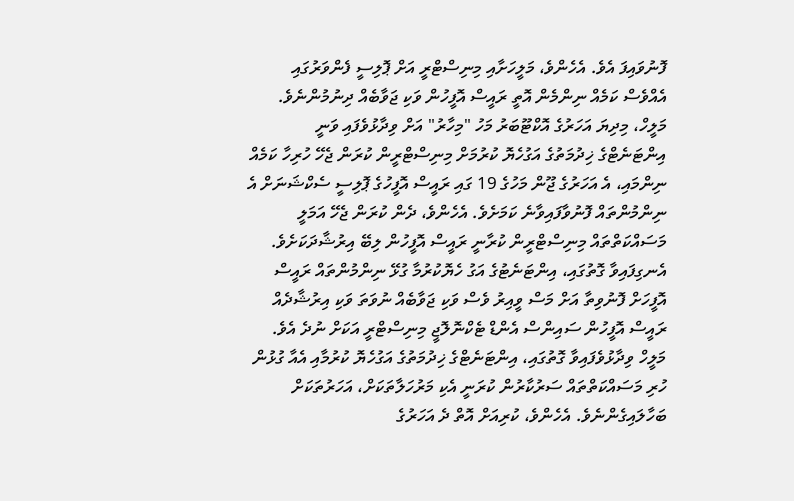ފޮނުވައިފަ އެވެ. އެހެންވެ، މަލީހަށާއި މިނިސްޓްރީ އަށް ޕޮލިސީ ފެންވަރުގައި އެއްވެސް ކަމެއް ނިންމެން އޮތީ ރައީސް އޮފީހުން ވަކި ޖަވާބެއް ދިނުމުންނެވެ.
މަލީހް، މިދިޔަ އަހަރުގެ އޮކްޓޫބަރު މަހު "މިހާރު" އަށް ވިދާޅުވެފައި ވަނީ އިންޓަނެޓްގެ ޚިދުމަތުގެ އަގުހެޔޮ ކުރުމަށް މިނިސްޓްރީން ކުރަން ޖެހޭ ހުރިހާ ކަމެއް ނިންމައި، އެ އަހަރުގެ ޖޫން މަހުގެ 19 ގައި ރައީސް އޮފީހުގެ ޕޮލިސީ ސެކްޝަނަށް އެ ނިންމުންތައް ފޮނުވާފައިވާނެ ކަމަށެވެ. އެހެންވެ، ދެން ކުރަން ޖެހޭ އަމަލީ މަސައްކަތްތައް މިނިސްޓްރީން ކުރާނީ ރައީސް އޮފީހުން ލިބޭ އިރުޝާދަކަށެވެ.
އެނގިފައިވާ ގޮތުގައި، އިންޓަނެޓުގެ އަގު ހެޔޮކުރުމާ ގުޅޭ ނިންމުންތައް ރައީސް އޮފީހަށް ފޮނުވިތާ އަށް މަސް ވީއިރު ވެސް ވަކި ޖަވާބެއް ނުވަތަ ވަކި އިރުޝާދެއް ރައީސް އޮފީހުން ސައިންސް އެންޑް ޓެކްނޮލޮޖީ މިނިސްޓްރީ އަކަށް ނުދެ އެވެ.
މަލީހް ވިދާޅުވެފައިވާ ގޮތުގައި، އިންޓަނެޓްގެ ޚިދުމަތުގެ އަގުހެޔޮ ކުރުމާއި އެއާ ގުޅުން ހުރި މަސައްކަތްތައް ސަރުކާރުން ކުރަނީ އެކި މަރުހަލާތަކަށް، އަހަރުތަކަށް ބަހާލައިގެންނެވެ. އެހެންވެ، ކުރިއަށް އޮތް ދެ އަހަރުގެ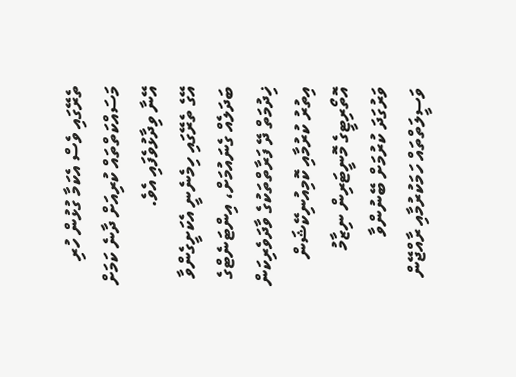ތެރޭގައި ވެސް އެކަމާ ގުޅުން ހުރި މަސައްކަތްތައް ކުރިއަށް ދާނެ ކަމަށް އޭނާ ވިދާޅުވެފައި އެވެ.
އޭގެ ތެރޭގައި ހިމެނެނީ އެކަށީގެންވާ ބަދަލެއް ގެނައުމަށް، އިންޓަނެޓްގެ ޚިދުމަތް ދޭ ފަރާތްތަކުގެ ވާދަވެރިކަން އިތުރު ކުރުމާއި ކޮމިއުނިކޭޝަން އޮތޯރިޓީގެ މޮނީޓަރިން ނިޒާމު ވަރުގަދަ ކުރުމަށް ބޭނުންވާ ވަސީލަތްތައް ހަމަކުރުމާއި ރާއްޖޭން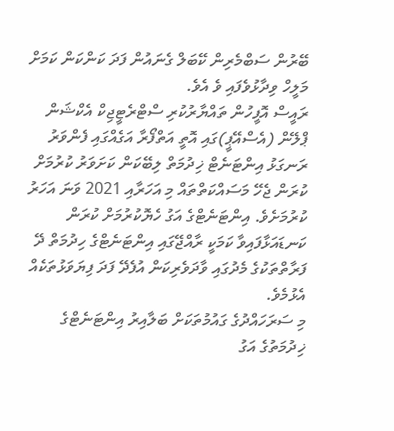ބޭރުން ސަބްމެރިން ކޭބަލް ގެނައުން ފަދަ ކަންކަން ކަމަށް މަލީހް ވިދާޅުވެފައި ވެ އެވެ.
ރައީސް އޮފީހުން ތައްޔާރުކުރި ސްޓްރެޓީޖިކް އެކްޝަން ޕްލޭން (އެސްއޭޕީ)ގައި އޮތީ އަތްފޯރާ އަގެއްގައި ފެންވަރު ރަނގަޅު އިންޓަނެޓް ޚިދުމަތް ލިބޭކަން ކަށަވަރު ކުރުމަށް ކުރަން ޖެހޭ މަސައްކަތްތައް މި އަހަރާއި 2021 ވަނަ އަހަރު ކުރުމަށެވެ. އިންޓަނެޓްގެ އަގު ހެޔޮކުރުމަށް ކުރަން ކަނޑައަޅާފައިވާ ކަމަކީ ރާއްޖޭގައި އިންޓަނެޓްގެ ހިދުމަތް ދޭ ފަރާތްތަކުގެ މެދުގައި ވާދަވެރިކަން އުފެދޭ ފަދަ ފިޔަވަޅުތަކެއް އެޅުމެވެ.
މި ސަރަހައްދުގެ ގައުމުތަކަށް ބަލާއިރު އިންޓަނެޓްގެ ޚިދުމަތުގެ އަގު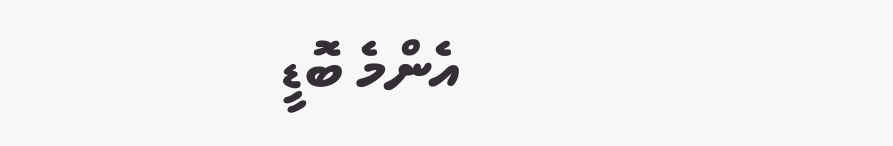އެންމެ ބޮޑީ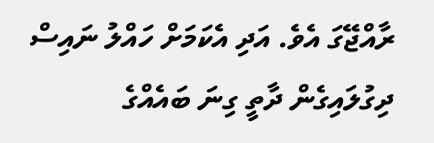ރާއްޖޭގަ އެވެ. އަދި އެކަމަށް ހައްލު ނައިސް ދިގުލައިގެން ދާތީ ގިނަ ބައެއްގެ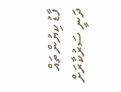ފާޑު ކިޔުންތައް ދަނީ ސަރުކާރަށް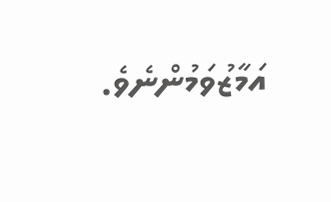އަމާޒުވަމުންނެވެ.